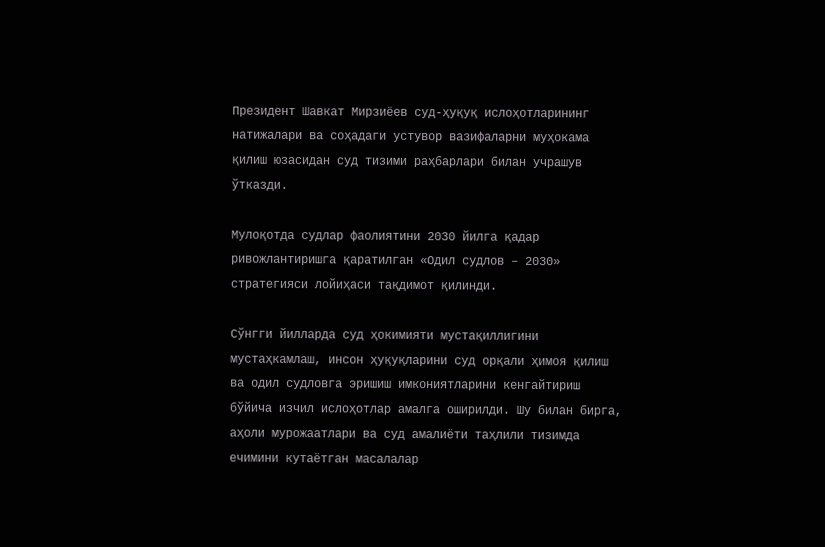Президент Шавкат Мирзиёев суд-ҳуқуқ ислоҳотларининг натижалари ва соҳадаги устувор вазифаларни муҳокама қилиш юзасидан суд тизими раҳбарлари билан учрашув ўтказди.

Мулоқотда судлар фаолиятини 2030 йилга қадар ривожлантиришга қаратилган «Одил судлов – 2030» стратегияси лойиҳаси тақдимот қилинди.

Сўнгги йилларда суд ҳокимияти мустақиллигини мустаҳкамлаш, инсон ҳуқуқларини суд орқали ҳимоя қилиш ва одил судловга эришиш имкониятларини кенгайтириш бўйича изчил ислоҳотлар амалга оширилди. Шу билан бирга, аҳоли мурожаатлари ва суд амалиёти таҳлили тизимда ечимини кутаётган масалалар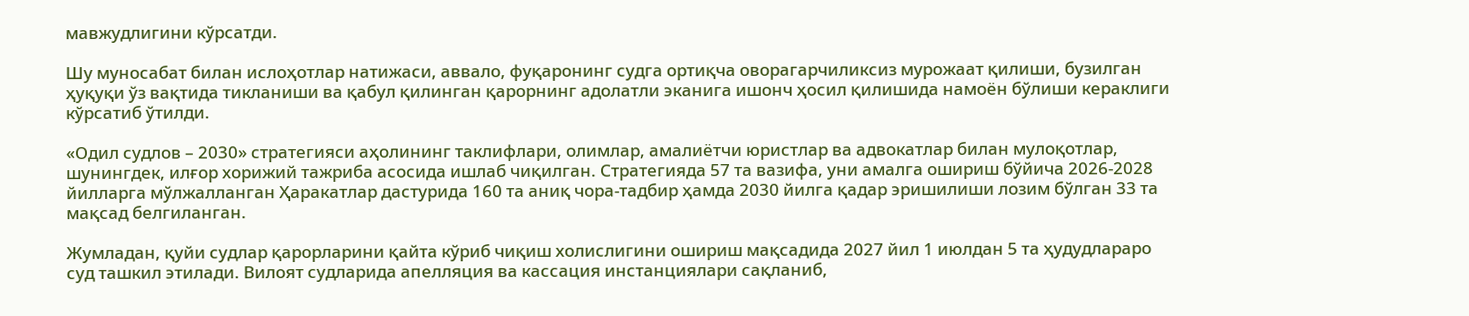мавжудлигини кўрсатди.

Шу муносабат билан ислоҳотлар натижаси, аввало, фуқаронинг судга ортиқча оворагарчиликсиз мурожаат қилиши, бузилган ҳуқуқи ўз вақтида тикланиши ва қабул қилинган қарорнинг адолатли эканига ишонч ҳосил қилишида намоён бўлиши кераклиги кўрсатиб ўтилди.

«Одил судлов – 2030» стратегияси аҳолининг таклифлари, олимлар, амалиётчи юристлар ва адвокатлар билан мулоқотлар, шунингдек, илғор хорижий тажриба асосида ишлаб чиқилган. Стратегияда 57 та вазифа, уни амалга ошириш бўйича 2026-2028 йилларга мўлжалланган Ҳаракатлар дастурида 160 та аниқ чора-тадбир ҳамда 2030 йилга қадар эришилиши лозим бўлган 33 та мақсад белгиланган.

Жумладан, қуйи судлар қарорларини қайта кўриб чиқиш холислигини ошириш мақсадида 2027 йил 1 июлдан 5 та ҳудудлараро суд ташкил этилади. Вилоят судларида апелляция ва кассация инстанциялари сақланиб,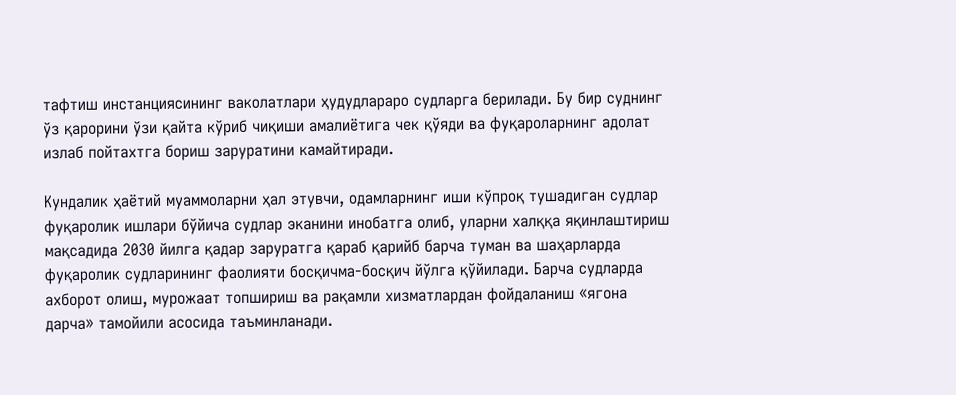тафтиш инстанциясининг ваколатлари ҳудудлараро судларга берилади. Бу бир суднинг ўз қарорини ўзи қайта кўриб чиқиши амалиётига чек қўяди ва фуқароларнинг адолат излаб пойтахтга бориш заруратини камайтиради.

Кундалик ҳаётий муаммоларни ҳал этувчи, одамларнинг иши кўпроқ тушадиган судлар фуқаролик ишлари бўйича судлар эканини инобатга олиб, уларни халққа яқинлаштириш мақсадида 2030 йилга қадар заруратга қараб қарийб барча туман ва шаҳарларда фуқаролик судларининг фаолияти босқичма-босқич йўлга қўйилади. Барча судларда ахборот олиш, мурожаат топшириш ва рақамли хизматлардан фойдаланиш «ягона дарча» тамойили асосида таъминланади.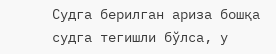Судга берилган ариза бошқа судга тегишли бўлса, у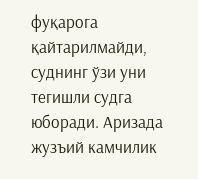фуқарога қайтарилмайди, суднинг ўзи уни тегишли судга юборади. Аризада жузъий камчилик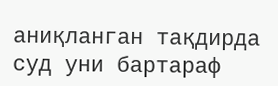аниқланган тақдирда суд уни бартараф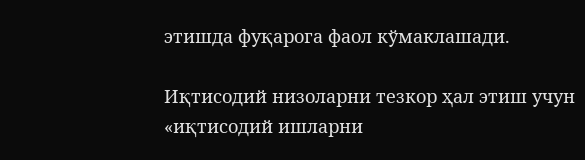этишда фуқарога фаол кўмаклашади.

Иқтисодий низоларни тезкор ҳал этиш учун «иқтисодий ишларни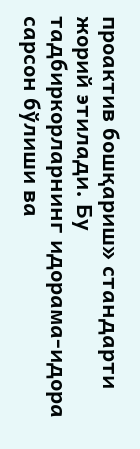проактив бошқариш» стандарти жорий этилади. Бу тадбиркорларнинг идорама-идора сарсон бўлиши ва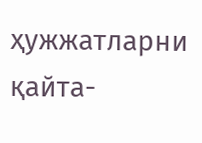ҳужжатларни қайта-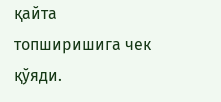қайта топширишига чек қўяди.